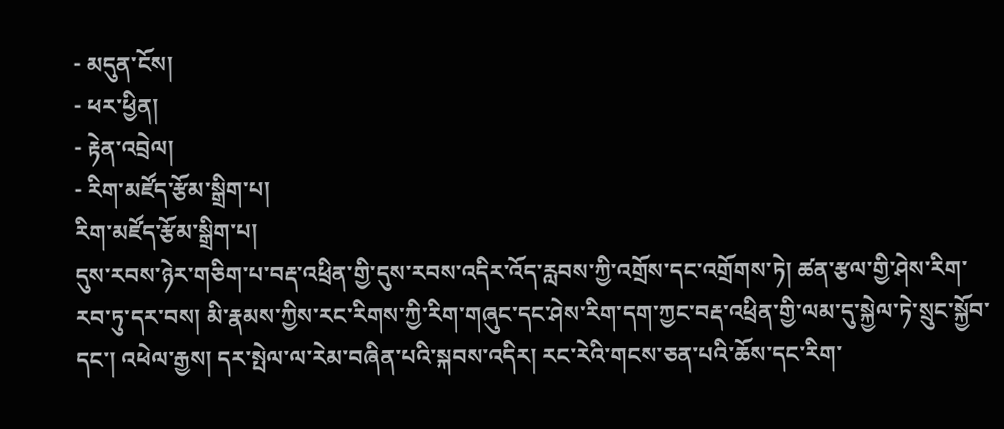- མདུན་ངོས།
- ཕར་ཕྱིན།
- རྟེན་འབྲེལ།
- རིག་མཛོད་རྩོམ་སྒྲིག་པ།
རིག་མཛོད་རྩོམ་སྒྲིག་པ།
དུས་རབས་ཉེར་གཅིག་པ་བརྡ་འཕྲིན་གྱི་དུས་རབས་འདིར་འོད་རླབས་ཀྱི་འགྲོས་དང་འགྲོགས་ཏེ། ཚན་རྩལ་གྱི་ཤེས་རིག་རབ་ཏུ་དར་བས། མི་རྣམས་ཀྱིས་རང་རིགས་ཀྱི་རིག་གཞུང་དང་ཤེས་རིག་དག་ཀྱང་བརྡ་འཕྲིན་གྱི་ལམ་དུ་སྐྱེལ་ཏེ་སྲུང་སྐྱོབ་དང་། འཕེལ་རྒྱས། དར་སྤེལ་ལ་རེམ་བཞིན་པའི་སྐབས་འདིར། རང་རེའི་གངས་ཅན་པའི་ཆོས་དང་རིག་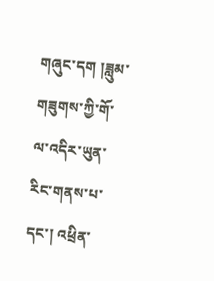གཞུང་དག །ཟླུམ་གཟུགས་ཀྱི་གོ་ལ་འདིར་ཡུན་རིང་གནས་པ་དང་། འཕྲིན་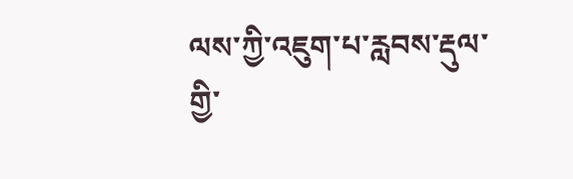ལས་ཀྱི་འཇུག་པ་རླབས་རྡུལ་གྱི་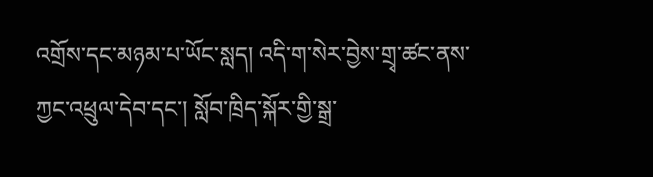འགྲོས་དང་མཉམ་པ་ཡོང་སླད། འདི་ག་སེར་བྱེས་གྲྭ་ཚང་ནས་ཀྱང་འཕྲུལ་དེབ་དང་། སློབ་ཁྲིད་སྐོར་གྱི་སྒྲ་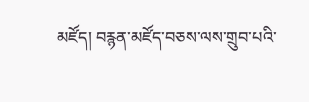མཛོད། བརྙན་མཛོད་བཅས་ལས་གྲུབ་པའི་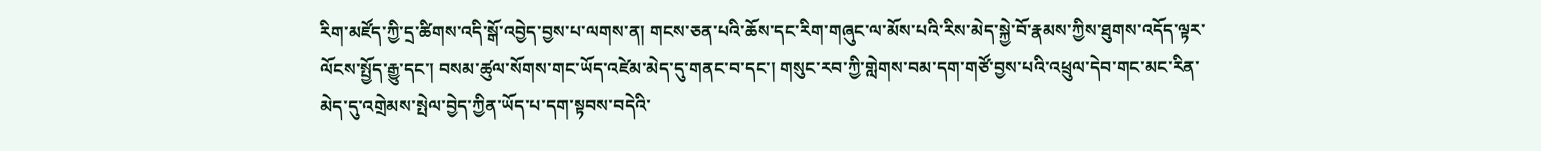རིག་མཛོད་ཀྱི་དྲ་ཚིགས་འདི་སྒོ་འབྱེད་བྱས་པ་ལགས་ན། གངས་ཅན་པའི་ཆོས་དང་རིག་གཞུང་ལ་མོས་པའི་རིས་མེད་སྐྱེ་བོ་རྣམས་ཀྱིས་ཐུགས་འདོད་ལྟར་ལོངས་སྤྱོད་རྒྱུ་དང་། བསམ་ཚུལ་སོགས་གང་ཡོད་འཛེམ་མེད་དུ་གནང་བ་དང་། གསུང་རབ་ཀྱི་གླེགས་བམ་དག་གཙོ་བྱས་པའི་འཕྲུལ་དེབ་གང་མང་རིན་མེད་དུ་འགྲེམས་སྤེལ་བྱེད་ཀྱིན་ཡོད་པ་དག་སྟབས་བདེའི་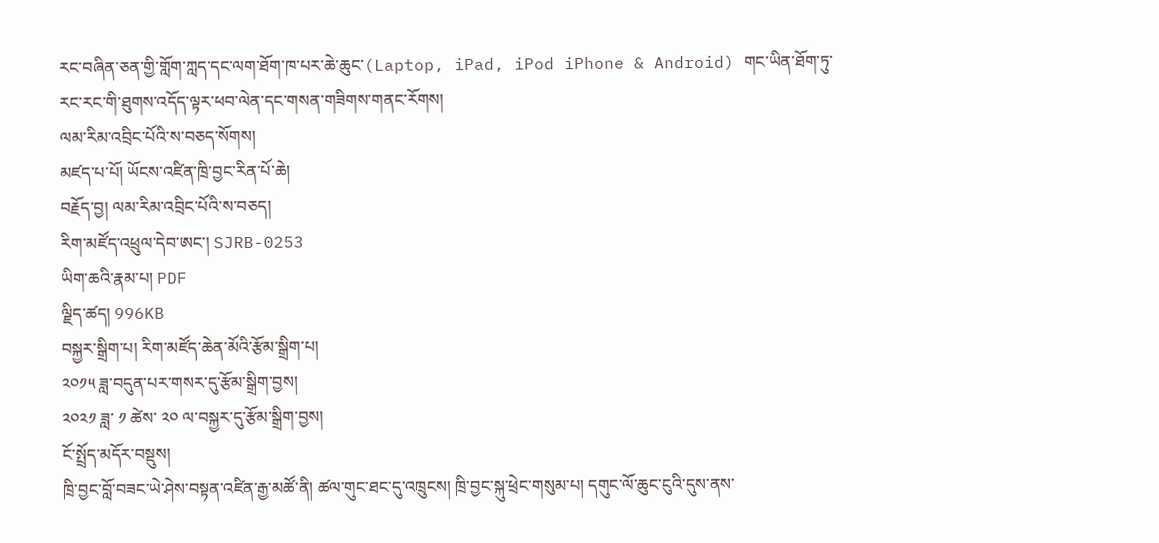རང་བཞིན་ཅན་གྱི་གློག་ཀླད་དང་ལག་ཐོག་ཁ་པར་ཆེ་ཆུང་(Laptop, iPad, iPod iPhone & Android) གང་ཡིན་ཐོག་ཏུ་རང་རང་གི་ཐུགས་འདོད་ལྟར་ཕབ་ལེན་དང་གསན་གཟིགས་གནང་རོགས།
ལམ་རིམ་འབྲིང་པོའི་ས་བཅད་སོགས།
མཛད་པ་པོ། ཡོངས་འཛིན་ཁྲི་བྱང་རིན་པོ་ཆེ།
བརྗོད་བྱ། ལམ་རིམ་འབྲིང་པོའི་ས་བཅད།
རིག་མཛོད་འཕྲུལ་དེབ་ཨང་། SJRB-0253
ཡིག་ཆའི་རྣམ་པ། PDF
ལྗིད་ཚད། 996KB
བསྐྱར་སྒྲིག་པ། རིག་མཛོད་ཆེན་མོའི་རྩོམ་སྒྲིག་པ།
༢༠༡༥ ཟླ་བདུན་པར་གསར་དུ་རྩོམ་སྒྲིག་བྱས།
༢༠༢༡ ཟླ་ ༡ ཚེས་ ༢༠ ལ་བསྐྱར་དུ་རྩོམ་སྒྲིག་བྱས།
ངོ་སྤྲོད་མདོར་བསྡུས།
ཁྲི་བྱང་བློ་བཟང་ཡེ་ཤེས་བསྟན་འཛིན་རྒྱ་མཚོ་ནི། ཚལ་གུང་ཐང་དུ་འཁྲུངས། ཁྲི་བྱང་སྐུ་ཕྲེང་གསུམ་པ། དགུང་ལོ་ཆུང་ངུའི་དུས་ནས་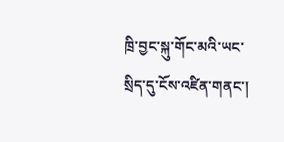ཁྲི་བྱང་སྐུ་གོང་མའི་ཡང་སྲིད་དུ་ངོས་འཛིན་གནང་།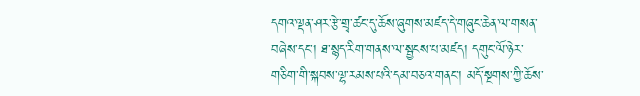དགའ་ལྡན་ཤར་རྩེ་གྲྭ་ཚང་དུ་ཆོས་ཞུགས་མཛད་དེ་གཞུང་ཆེན་ལ་གསན་བཞེས་དང་། ཐ་སྙད་རིག་གནས་ལ་སྦྱངས་པ་མཛད། དགུང་ལོ་ཉེར་གཅིག་གི་སྐབས་ལྷ་རམས་པའི་དམ་བཅའ་གནང་། མདོ་སྔགས་ཀྱི་ཆོས་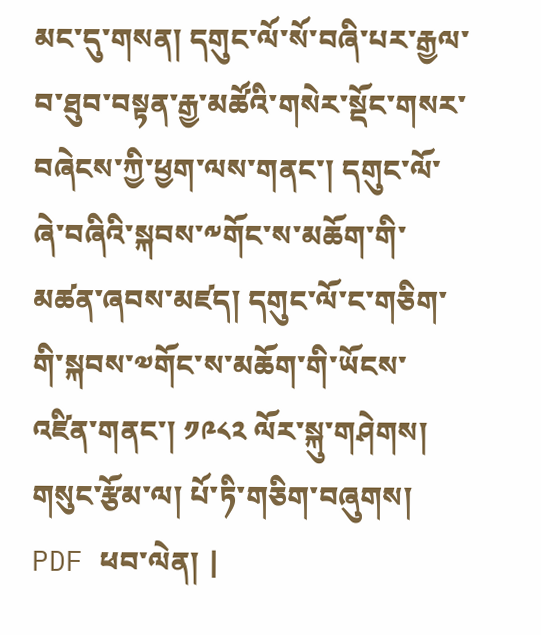མང་དུ་གསན། དགུང་ལོ་སོ་བཞི་པར་རྒྱལ་བ་ཐུབ་བསྟན་རྒྱ་མཚོའི་གསེར་སྡོང་གསར་བཞེངས་ཀྱི་ཕྱག་ལས་གནང་། དགུང་ལོ་ཞེ་བཞིའི་སྐབས་༸གོང་ས་མཆོག་གི་མཚན་ཞབས་མཛད། དགུང་ལོ་ང་གཅིག་གི་སྐབས་༧གོང་ས་མཆོག་གི་ཡོངས་འཛིན་གནང་། ༡༩༨༢ ལོར་སྐུ་གཤེགས། གསུང་རྩོམ་ལ། པོ་ཏི་གཅིག་བཞུགས།
PDF ཕབ་ལེན། |